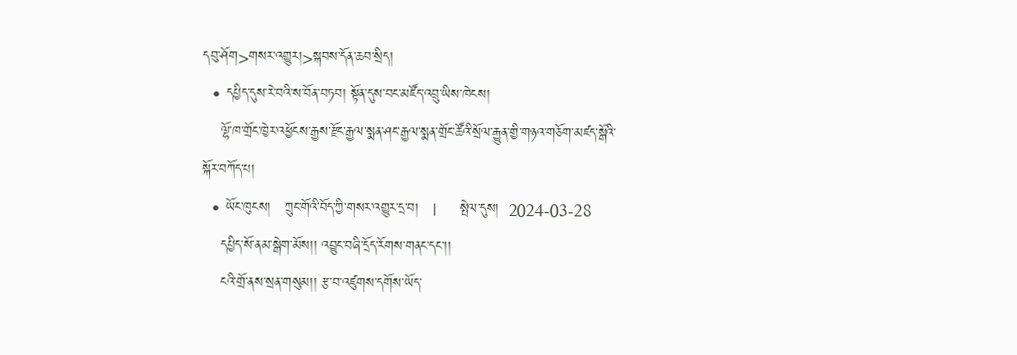དབུ་ཤོག>གསར་འགྱུར།>སྐབས་དོན་ཆབ་སྲིད།
  • དཔྱིད་དུས་རེ་བའི་ས་བོན་བཏབ། སྟོན་དུས་བང་མཛོད་འབྲུ་ཡིས་ཁེངས།
    ལྷོ་ཁ་གྲོང་ཁྱེར་འཕྱོངས་རྒྱས་རྫོང་རྒྱལ་སྨན་ཤང་རྒྱལ་སྨན་གྲོང་ཚོའི་སྲོལ་རྒྱུན་གྱི་གཉའ་གཅོག་མཛད་སྒོའི་སྐོར་བཀོད་པ།
  • ཡོང་ཁུངས།   ཀྲུང་གོའི་བོད་ཀྱི་གསར་འགྱུར་དྲ་བ།   |     སྤེལ་དུས།  2024-03-28
    དཔྱིད་སོ་ནམ་སྒེག་མོས།། འབྱུང་བཞི་དྲོད་རོགས་གནང་དང་།།
    ངའི་གྲོ་ནས་སྲན་གསུམ།། རྩ་བ་འཛུགས་དགོས་ཡོད་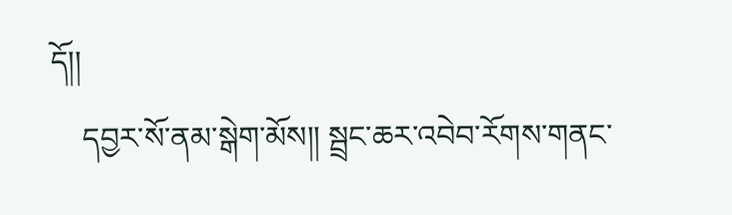དོ།།
    དབྱར་སོ་ནམ་སྒེག་མོས།། སྦྲང་ཆར་འབེབ་རོགས་གནང་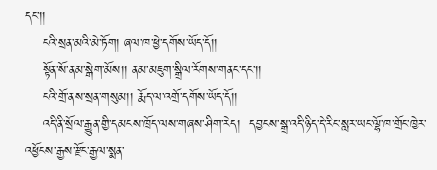དང་།།
    ངའི་སྲན་མའི་མེ་ཏོག། ཞལ་ཁ་ཕྱེ་དགོས་ཡོད་དོ།།
    སྟོན་སོ་ནམ་སྒེག་མོས།། ནམ་མཇུག་སྒྲིལ་རོགས་གནང་དང་།།
    ངའི་གྲོ་ནས་སྲན་གསུམ།། རྨོད་ལ་འགྲོ་དགོས་ཡོད་དོ།།
    འདི་ནི་སྲོལ་རྒྱུན་གྱི་དམངས་ཁྲོད་ལས་གཞས་ཤིག་རེད།  དབྱངས་སྒྲ་འདི་ཉིད་དེ་རིང་སླར་ཡང་ལྷོ་ཁ་གྲོང་ཁྱེར་འཕྱོངས་རྒྱས་རྫོང་རྒྱལ་སྨན་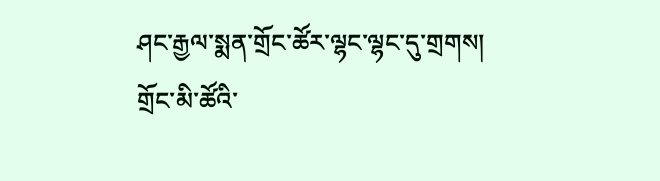ཤང་རྒྱལ་སྨན་གྲོང་ཚོར་ལྷང་ལྷང་དུ་གྲགས།    གྲོང་མི་ཚོའི་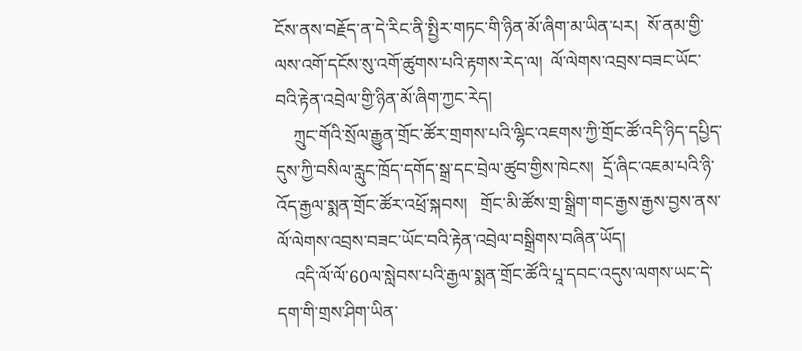ངོས་ནས་བརྗོད་ན་དེ་རིང་ནི་སྤྱིར་གཏང་གི་ཉིན་མོ་ཞིག་མ་ཡིན་པར།  སོ་ནམ་གྱི་ལས་འགོ་དངོས་སུ་འགོ་ཚུགས་པའི་རྟགས་རེད་ལ།  ལོ་ལེགས་འབྲས་བཟང་ཡོང་བའི་རྟེན་འབྲེལ་གྱི་ཉིན་མོ་ཞིག་ཀྱང་རེད།
    ཀྲུང་གོའི་སྲོལ་རྒྱུན་གྲོང་ཚོར་གྲགས་པའི་ལྷིང་འཇགས་ཀྱི་གྲོང་ཚོ་འདི་ཉིད་དཔྱིད་དུས་ཀྱི་བསིལ་རླུང་ཁྲོད་དགོད་སྒྲ་དང་བྲེལ་ཚུབ་གྱིས་ཁེངས།  དྲོ་ཞིང་འཇམ་པའི་ཉི་འོད་རྒྱལ་སྨན་གྲོང་ཚོར་འཕྲོ་སྐབས།   གྲོང་མི་ཚོས་གྲ་སྒྲིག་གང་རྒྱས་རྒྱས་བྱས་ནས་ལོ་ལེགས་འབྲས་བཟང་ཡོང་བའི་རྟེན་འབྲེལ་བསྒྲིགས་བཞིན་ཡོད།
    འདི་ལོ་ལོ་60ལ་སླེབས་པའི་རྒྱལ་སྨན་གྲོང་ཚོའི་པཱ་དབང་འདུས་ལགས་ཡང་དེ་དག་གི་གྲས་ཤིག་ཡིན་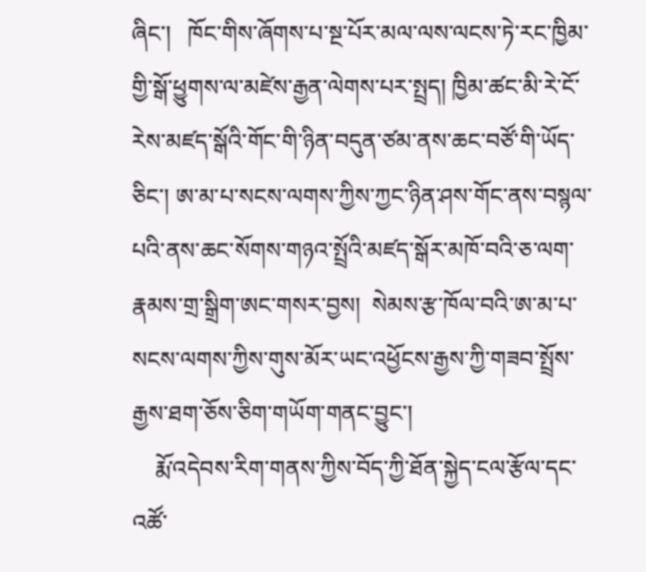ཞིང་།   ཁོང་གིས་ཞོགས་པ་སྔ་པོར་མལ་ལས་ལངས་ཏེ་རང་ཁྱིམ་གྱི་སྒོ་ཕྱུགས་ལ་མཛེས་རྒྱན་ལེགས་པར་སྤྲད། ཁྱིམ་ཚང་མི་རེ་ངོ་རེས་མཛད་སྒོའི་གོང་གི་ཉིན་བདུན་ཙམ་ནས་ཆང་བཙོ་གི་ཡོད་ཅིང་། ཨ་མ་པ་སངས་ལགས་ཀྱིས་ཀྱང་ཉིན་ཤས་གོང་ནས་བསྙལ་པའི་ནས་ཆང་སོགས་གཉའ་སྤྲོའི་མཛད་སྒོར་མཁོ་བའི་ཅ་ལག་རྣམས་གྲ་སྒྲིག་ཨང་གསར་བྱས།  སེམས་རྩ་ཁོལ་བའི་ཨ་མ་པ་སངས་ལགས་ཀྱིས་གུས་མོར་ཡང་འཕྱོངས་རྒྱས་ཀྱི་གཟབ་སྤྲོས་རྒྱས་ཐག་ཅོས་ཅིག་གཡོག་གནང་བྱུང་།
    རྨོ་འདེབས་རིག་གནས་ཀྱིས་བོད་ཀྱི་ཐོན་སྐྱེད་ངལ་རྩོལ་དང་འཚོ་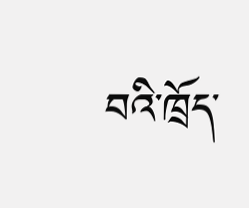བའི་ཁྲོད་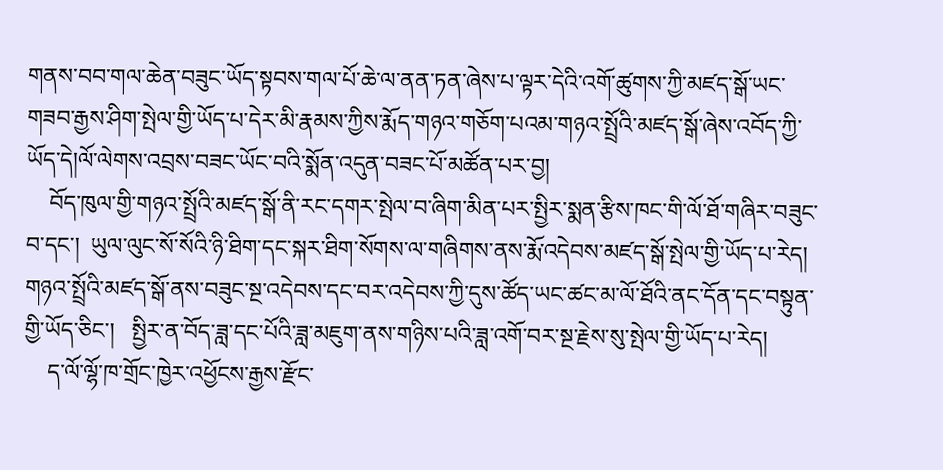གནས་བབ་གལ་ཆེན་བཟུང་ཡོད་སྟབས་གལ་པོ་ཆེ་ལ་ནན་ཏན་ཞེས་པ་ལྟར་དེའི་འགོ་ཚུགས་ཀྱི་མཛད་སྒོ་ཡང་གཟབ་རྒྱས་ཤིག་སྤེལ་གྱི་ཡོད་པ་དེར་མི་རྣམས་ཀྱིས་རྨོད་གཉའ་གཅོག་པའམ་གཉའ་སྤྲོའི་མཛད་སྒོ་ཞེས་འབོད་ཀྱི་ཡོད་དེ།ལོ་ལེགས་འབྲས་བཟང་ཡོང་བའི་སྨོན་འདུན་བཟང་པོ་མཚོན་པར་བྱ།
    བོད་ཁུལ་གྱི་གཉའ་སྤྲོའི་མཛད་སྒོ་ནི་རང་དགར་སྤེལ་བ་ཞིག་མིན་པར་སྤྱིར་སྨན་རྩིས་ཁང་གི་ལོ་ཐོ་གཞིར་བཟུང་བ་དང་།  ཡུལ་ལུང་སོ་སོའི་ཉི་ཐིག་དང་སྐར་ཐིག་སོགས་ལ་གཞིགས་ནས་རྨོ་འདེབས་མཛད་སྒོ་སྤེལ་གྱི་ཡོད་པ་རེད།    གཉའ་སྤྲོའི་མཛད་སྒོ་ནས་བཟུང་སྔ་འདེབས་དང་བར་འདེབས་ཀྱི་དུས་ཚོད་ཡང་ཚང་མ་ལོ་ཐོའི་ནང་དོན་དང་བསྟུན་གྱི་ཡོད་ཅིང་།   སྤྱིར་ན་བོད་ཟླ་དང་པོའི་ཟླ་མཇུག་ནས་གཉིས་པའི་ཟླ་འགོ་བར་སྔ་རྗེས་སུ་སྤེལ་གྱི་ཡོད་པ་རེད།
    ད་ལོ་ལྷོ་ཁ་གྲོང་ཁྱེར་འཕྱོངས་རྒྱས་རྫོང་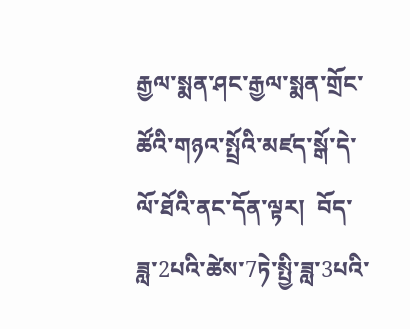རྒྱལ་སྨན་ཤང་རྒྱལ་སྨན་གྲོང་ཚོའི་གཉའ་སྤྲོའི་མཛད་སྒོ་དེ་ལོ་ཐོའི་ནང་དོན་ལྟར།  བོད་ཟླ་2པའི་ཚེས་7ཏེ་སྤྱི་ཟླ་3པའི་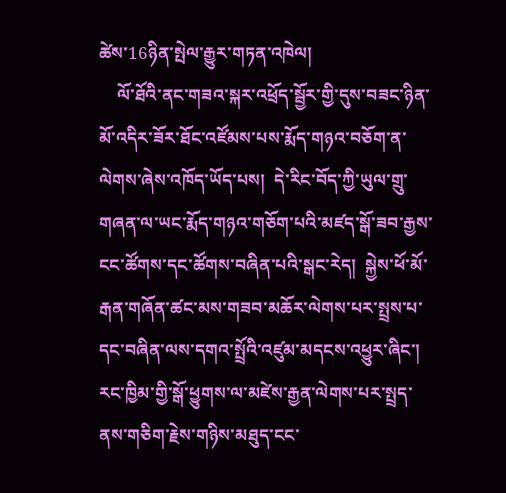ཚེས་16ཉིན་སྤེལ་རྒྱུར་གཏན་འཁེལ།
    ལོ་ཐོའི་ནང་གཟའ་སྐར་འཕྲོད་སྦྱོར་གྱི་དུས་བཟང་ཉིན་མོ་འདིར་ཟོར་ཐོང་འཛོམས་པས་རྨོད་གཉའ་བཅོག་ན་ལེགས་ཞེས་འཁོད་ཡོད་པས།  དེ་རིང་བོད་ཀྱི་ཡུལ་གྲུ་གཞན་ལ་ཡང་རྨོད་གཉའ་གཅོག་པའི་མཛད་སྒོ་ཟབ་རྒྱས་ངང་ཚོགས་དང་ཚོགས་བཞིན་པའི་སྒང་རེད།  སྐྱེས་ཕོ་མོ་རྒན་གཞོན་ཚང་མས་གཟབ་མཆོར་ལེགས་པར་སྤྲས་པ་དང་བཞིན་ལས་དགའ་སྤྲོའི་འཛུམ་མདངས་འཕྱུར་ཞིང་།  རང་ཁྱིམ་གྱི་སྒོ་ཕྱུགས་ལ་མཛེས་རྒྱན་ལེགས་པར་སྤྲད་ནས་གཅིག་རྗེས་གཉིས་མཐུད་ངང་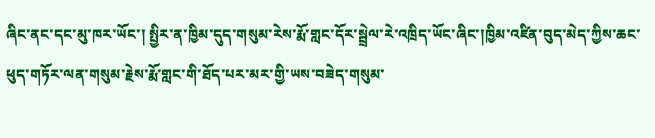ཞིང་ནང་དང་མུ་ཁར་ཡོང་། སྤྱིར་ན་ཁྱིམ་དུད་གསུམ་རེས་རྨོ་གླང་དོར་སྦྲེལ་རེ་འཁྲིད་ཡོང་ཞིང་།ཁྱིམ་འཛིན་བུད་མེད་ཀྱིས་ཆང་ཕུད་གཏོར་ལན་གསུམ་རྗེས་རྨོ་གླང་གི་ཐོད་པར་མར་གྱི་ཡས་བཟེད་གསུམ་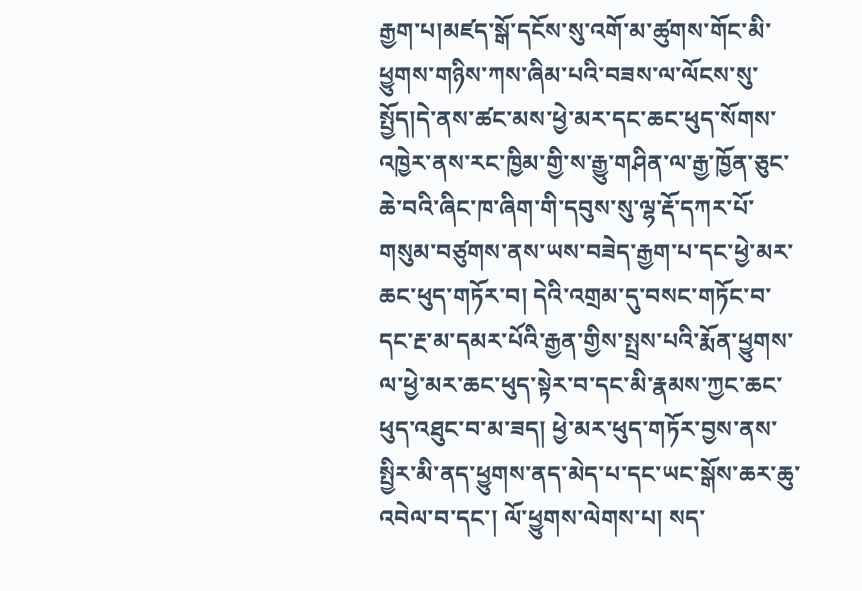རྒྱག་པ།མཛད་སྒོ་དངོས་སུ་འགོ་མ་ཚུགས་གོང་མི་ཕྱུགས་གཉིས་ཀས་ཞིམ་པའི་བཟས་ལ་ལོངས་སུ་སྤྱོད།དེ་ནས་ཚང་མས་ཕྱེ་མར་དང་ཆང་ཕུད་སོགས་འཁྱེར་ནས་རང་ཁྱིམ་གྱི་ས་རྒྱུ་གཤིན་ལ་རྒྱ་ཁྱོན་ཅུང་ཆེ་བའི་ཞིང་ཁ་ཞིག་གི་དབུས་སུ་ལྷ་རྡོ་དཀར་པོ་གསུམ་བཙུགས་ནས་ཡས་བཟེད་རྒྱག་པ་དང་ཕྱེ་མར་ཆང་ཕུད་གཏོར་བ། དེའི་འགྲམ་དུ་བསང་གཏོང་བ་དང་རྔ་མ་དམར་པོའི་རྒྱན་གྱིས་སྤྲས་པའི་རྨོན་ཕྱུགས་ལ་ཕྱེ་མར་ཆང་ཕུད་སྟེར་བ་དང་མི་རྣམས་ཀྱང་ཆང་ཕུད་འཐུང་བ་མ་ཟད། ཕྱེ་མར་ཕུད་གཏོར་བྱས་ནས་སྤྱིར་མི་ནད་ཕྱུགས་ནད་མེད་པ་དང་ཡང་སྒོས་ཆར་ཆུ་འབེལ་བ་དང་། ལོ་ཕྱུགས་ལེགས་པ། སད་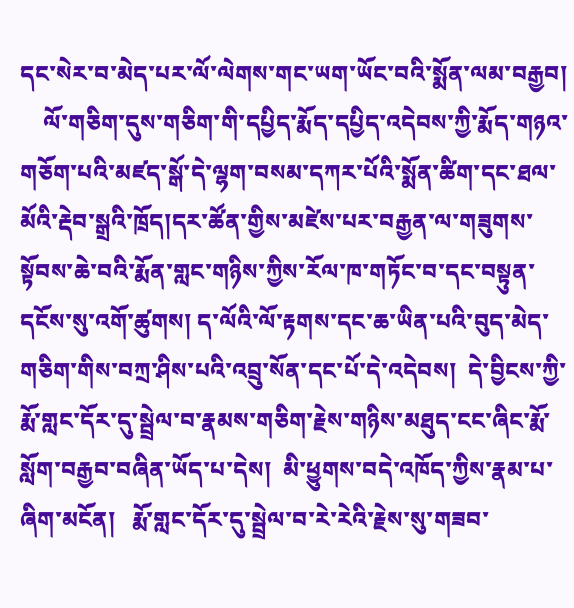དང་སེར་བ་མེད་པར་ལོ་ལེགས་གང་ཡག་ཡོང་བའི་སྨོན་ལམ་བརྒྱབ།
    ལོ་གཅིག་དུས་གཅིག་གི་དཔྱིད་རྨོད་དཔྱིད་འདེབས་ཀྱི་རྨོད་གཉའ་གཅོག་པའི་མཛད་སྒོ་དེ་ལྷག་བསམ་དཀར་པོའི་སྨོན་ཚིག་དང་ཐལ་མོའི་རྡེབ་སྒྲའི་ཁྲོད།དར་ཚོན་གྱིས་མཛེས་པར་བརྒྱན་ལ་གཟུགས་སྟོབས་ཆེ་བའི་རྨོན་གླང་གཉིས་ཀྱིས་རོལ་ཁ་གཏོང་བ་དང་བསྟུན་དངོས་སུ་འགོ་ཚུགས། ད་ལོའི་ལོ་རྟགས་དང་ཆ་ཡིན་པའི་བུད་མེད་གཅིག་གིས་བཀྲ་ཤིས་པའི་འབྲུ་སོན་དང་པོ་དེ་འདེབས།  དེ་བྱིངས་ཀྱི་རྨོ་གླང་དོར་དུ་སྦྲེལ་བ་རྣམས་གཅིག་རྗེས་གཉིས་མཐུད་ངང་ཞིང་རྨོ་སློག་བརྒྱབ་བཞིན་ཡོད་པ་དེས།  མི་ཕྱུགས་བདེ་འཁོད་ཀྱིས་རྣམ་པ་ཞིག་མངོན།   རྨོ་གླང་དོར་དུ་སྦྲེལ་བ་རེ་རེའི་རྗེས་སུ་གཟབ་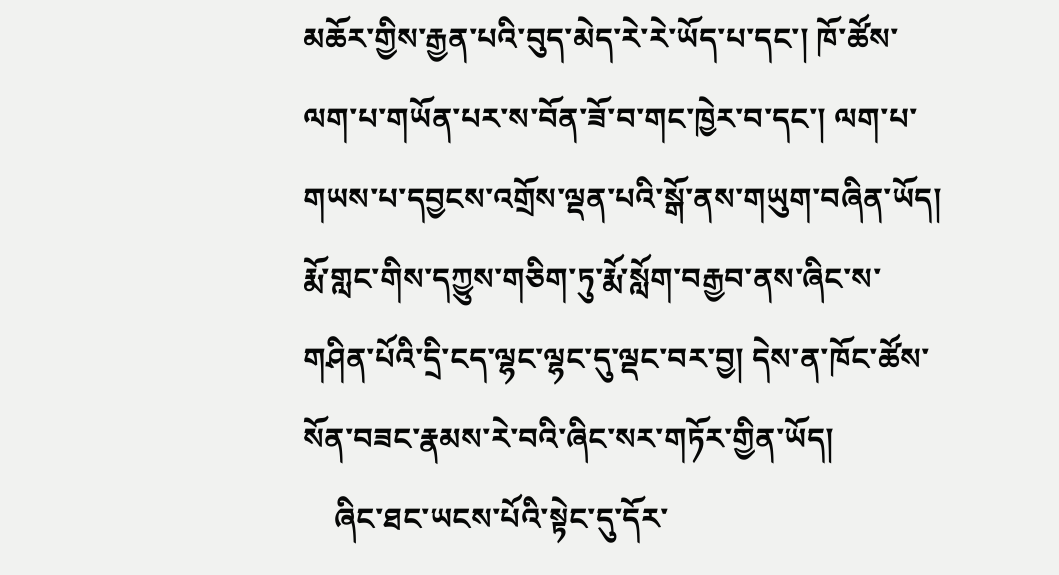མཆོར་གྱིས་རྒྱན་པའི་བུད་མེད་རེ་རེ་ཡོད་པ་དང་། ཁོ་ཚོས་ལག་པ་གཡོན་པར་ས་བོན་ཟོ་བ་གང་ཁྱེར་བ་དང་། ལག་པ་གཡས་པ་དབྱངས་འགྲོས་ལྡན་པའི་སྒོ་ནས་གཡུག་བཞིན་ཡོད། རྨོ་གླང་གིས་དཀྱུས་གཅིག་ཏུ་རྨོ་སློག་བརྒྱབ་ནས་ཞིང་ས་གཤིན་པོའི་དྲི་ངད་ལྷང་ལྷང་དུ་ལྡང་བར་བྱ། དེས་ན་ཁོང་ཚོས་སོན་བཟང་རྣམས་རེ་བའི་ཞིང་སར་གཏོར་གྱིན་ཡོད།
    ཞིང་ཐང་ཡངས་པོའི་སྟེང་དུ་དོར་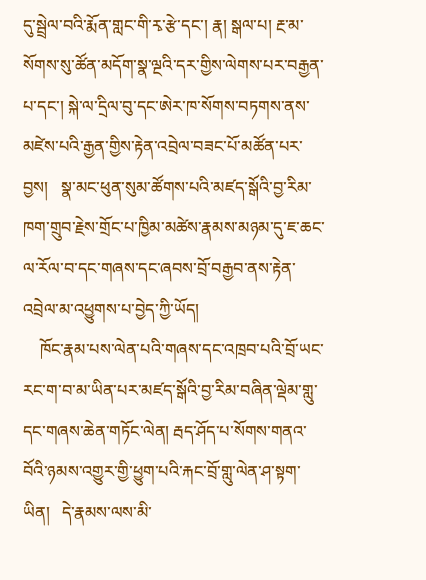དུ་སྦྲེལ་བའི་རྨོན་གླང་གི་རྭ་རྩེ་དང་། རྣ། སྒལ་པ། རྔ་མ་སོགས་སུ་ཚོན་མདོག་སྣ་ལྔའི་དར་གྱིས་ལེགས་པར་བརྒྱན་པ་དང་། སྐེ་ལ་དྲིལ་བུ་དང་ཨེར་ཁ་སོགས་བཏགས་ནས་མཛེས་པའི་རྒྱན་གྱིས་རྟེན་འབྲེལ་བཟང་པོ་མཚོན་པར་བྱས།   སྣ་མང་ཕུན་སུམ་ཚོགས་པའི་མཛད་སྒོའི་བྱ་རིམ་ཁག་གྲུབ་རྗེས་གྲོང་པ་ཁྱིམ་མཚེས་རྣམས་མཉམ་དུ་ཇ་ཆང་ལ་རོལ་བ་དང་གཞས་དང་ཞབས་བྲོ་བརྒྱབ་ནས་རྟེན་འབྲེལ་མ་འཕྱུགས་པ་བྱེད་ཀྱི་ཡོད།
    ཁོང་རྣམ་པས་ལེན་པའི་གཞས་དང་འཁྲབ་པའི་བྲོ་ཡང་རང་ག་བ་མ་ཡིན་པར་མཛད་སྒོའི་བྱ་རིམ་བཞིན་ལྡེམ་གླུ་དང་གཞས་ཆེན་གཏོང་ལེན། རྦད་ཤོད་པ་སོགས་གནའ་བོའི་ཉམས་འགྱུར་གྱི་ཕྱུག་པའི་རྐང་བྲོ་གླུ་ལེན་ཤ་སྟག་ཡིན།   དེ་རྣམས་ལས་མི་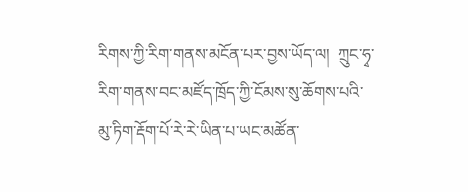རིགས་ཀྱི་རིག་གནས་མངོན་པར་བྱས་ཡོད་ལ།  ཀྲུང་ཧྭ་རིག་གནས་བང་མཛོད་ཁྲོད་ཀྱི་ངོམས་སུ་ཆོགས་པའི་མུ་ཏིག་རྡོག་པོ་རེ་རེ་ཡིན་པ་ཡང་མཚོན་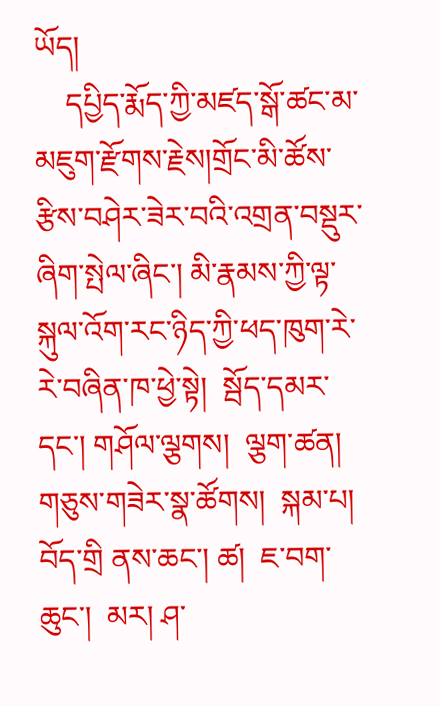ཡོད།
    དཔྱིད་རྨོད་ཀྱི་མཛད་སྒོ་ཚང་མ་མཇུག་རྫོགས་རྗེས།གྲོང་མི་ཚོས་རྩིས་བཤེར་ཟེར་བའི་འགྲན་བསྡུར་ཞིག་སྤེལ་ཞིང་། མི་རྣམས་ཀྱི་ལྟ་སྐུལ་འོག་རང་ཉིད་ཀྱི་ཕད་ཁུག་རེ་རེ་བཞིན་ཁ་ཕྱེ་སྟེ།  སྦོད་དམར་དང་། གཤོལ་ལྕགས།  ལྕག་ཚན།  གཅུས་གཟེར་སྣ་ཚོགས།  སྐམ་པ།  བོད་གྲི ནས་ཆང་། ཚ།  ཇ་བག་ཆུང་།  མར། ཤ་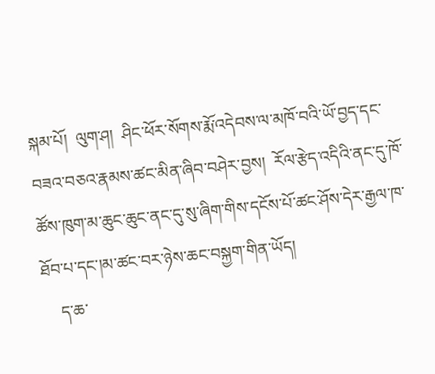སྐམ་པོ།  ལུག་ཤ།  ཤིང་ཕོར་སོགས་རྨོ་འདེབས་ལ་མཁོ་བའི་ཡོ་བྱད་དང་བཟའ་བཅའ་རྣམས་ཚང་མིན་ཞིབ་བཤེར་བྱས།  རོལ་རྩེད་འདིའི་ནང་དུ་ཁོ་ཚོས་ཁུག་མ་ཆུང་ཆུང་ནང་དུ་སུ་ཞིག་གིས་དངོས་པོ་ཚང་ཤོས་དེར་རྒྱལ་ཁ་ཐོབ་པ་དང་།མ་ཚང་བར་ཉེས་ཆང་བསྐྱག་གིན་ཡོད།
    ད་ཆ་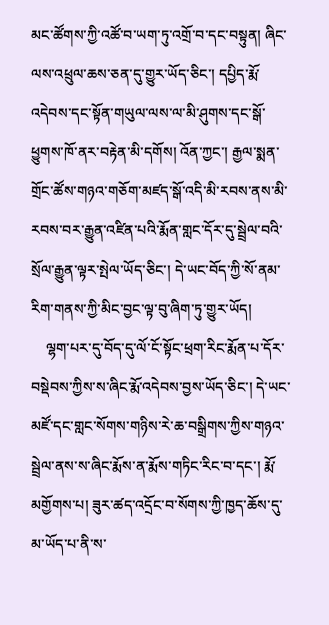མང་ཚོགས་ཀྱི་འཚོ་བ་ཡག་ཏུ་འགྲོ་བ་དང་བསྟུན། ཞིང་ལས་འཕྲུལ་ཆས་ཅན་དུ་གྱུར་ཡོད་ཅིང་། དཔྱིད་རྨོ་འདེབས་དང་སྟོན་གཡུལ་ལས་ལ་མི་ཤུགས་དང་སྒོ་ཕྱུགས་ཁོ་ནར་བརྟེན་མི་དགོས། འོན་ཀྱང་། རྒྱལ་སྨན་གྲོང་ཚོས་གཉའ་གཅོག་མཛད་སྒོ་འདི་མི་རབས་ནས་མི་རབས་བར་རྒྱུན་འཛིན་པའི་རྨོན་གླང་དོར་དུ་སྦྲེལ་བའི་སྲོལ་རྒྱུན་ལྟར་སྤེལ་ཡོད་ཅིང་། དེ་ཡང་བོད་ཀྱི་སོ་ནམ་རིག་གནས་ཀྱི་མིང་བྱང་ལྟ་བུ་ཞིག་ཏུ་གྱུར་ཡོད།
    ལྷག་པར་དུ་བོད་དུ་ལོ་ངོ་སྟོང་ཕྲག་རིང་རྨོན་པ་དོར་བསྡེབས་ཀྱིས་ས་ཞིང་རྨོ་འདེབས་བྱས་ཡོད་ཅིང་། དེ་ཡང་མཛོ་དང་གླང་སོགས་གཉིས་རེ་ཆ་བསྒྲིགས་ཀྱིས་གཉའ་སྦྲེལ་ནས་ས་ཞིང་རྨོས་ན་རྨོས་གཏིང་རིང་བ་དང་། རྨོ་མགྱོགས་པ། ཟུར་ཚད་འདྲོང་བ་སོགས་ཀྱི་ཁྱད་ཆོས་དུ་མ་ཡོད་པ་ནི་ས་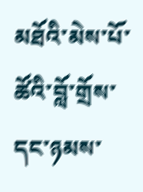མཐོའི་མེས་པོ་ཚོའི་བློ་གྲོས་དང་ཉམས་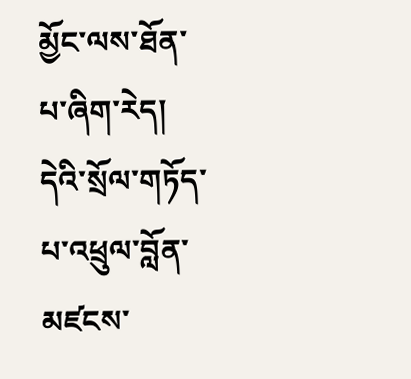མྱོང་ལས་ཐོན་པ་ཞིག་རེད། དེའི་སྲོལ་གཏོད་པ་འཕྲུལ་བློན་མཛངས་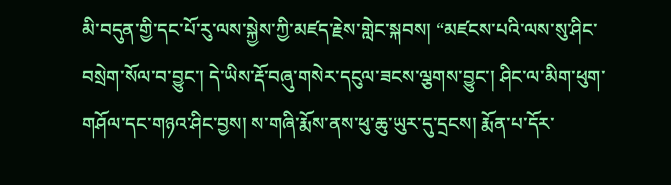མི་བདུན་གྱི་དང་པོ་རུ་ལས་སྐྱེས་ཀྱི་མཛད་རྗེས་གླེང་སྐབས། “མཛངས་པའི་ལས་སུ་ཤིང་བསྲེག་སོལ་བ་བྱུང་། དེ་ཡིས་རྡོ་བཞུ་གསེར་དངུལ་ཟངས་ལྕགས་བྱུང་། ཤིང་ལ་མིག་ཕུག་གཤོལ་དང་གཉའ་ཤིང་བྱས། ས་གཞི་རྨོས་ནས་ཕུ་ཆུ་ཡུར་དུ་དྲངས། རྨོན་པ་དོར་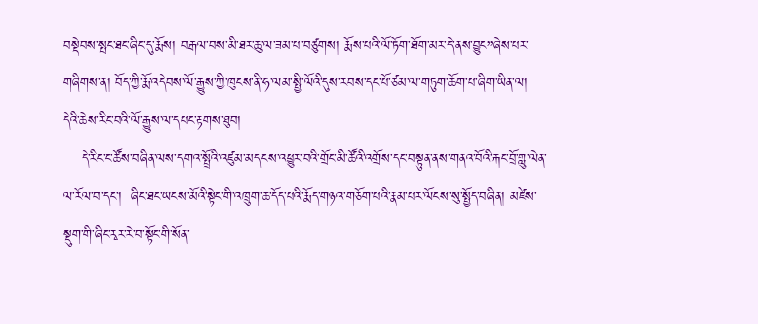བསྡེབས་སྤང་ཐང་ཞིང་དུ་རྨོས། བརྒལ་བས་མི་ཐར་ཆུ་ལ་ཟམ་པ་བཙུགས། རྨོས་པའི་ལོ་ཏོག་ཐོག་མར་དེ་ནས་བྱུང”ཞེས་པར་གཞིགས་ན། བོད་ཀྱི་རྨོ་འདེབས་ལོ་རྒྱུས་ཀྱི་ཁུངས་ནི་ཧ་ལམ་སྤྱི་ལོའི་དུས་རབས་དང་པོ་ཙམ་ལ་གཏུག་ཆོག་པ་ཞིག་ཡིན་ལ།  དེའི་ཆེས་རིང་བའི་ལོ་རྒྱུས་ལ་དཔང་རྟགས་ཐུབ།
    དེ་རིང་ང་ཚོས་བཞིན་ལས་དགའ་སྤྲོའི་འཛུམ་མདངས་འཕྱུར་བའི་གྲོང་མི་ཚོའི་འགྲོས་དང་བསྟུན་ནས་གནའ་བོའི་རྐང་བྲོ་གླུ་ལེན་ལ་རོལ་བ་དང་།  ཞིང་ཐང་ཡངས་མོའི་སྟེང་གི་འཁྲུག་ཆ་དོད་པའི་རྨོད་གཉའ་གཅོག་པའི་རྣམ་པར་ལོངས་སུ་སྤྱོད་བཞིན། མཛེས་སྡུག་གི་ཞིང་རྭར་རེ་བ་སྟོང་གི་སོན་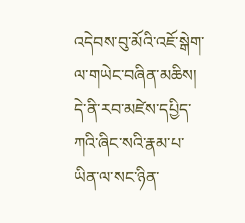འདེབས་བུ་མོའི་འཇོ་སྒེག་ལ་གཡེང་བཞིན་མཆིས། དེ་ནི་རབ་མཛེས་དཔྱིད་ཀའི་ཞིང་སའི་རྣམ་པ་ཡིན་ལ་སང་ཉིན་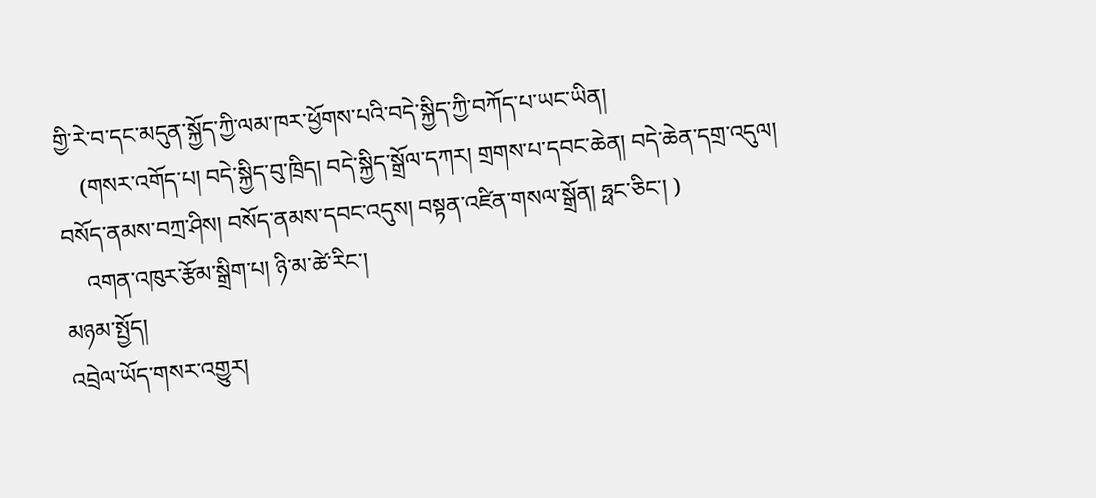གྱི་རེ་བ་དང་མདུན་སྐྱོད་ཀྱི་ལམ་ཁར་ཕྱོགས་པའི་བདེ་སྐྱིད་ཀྱི་བཀོད་པ་ཡང་ཡིན།
    (གསར་འགོད་པ། བདེ་སྐྱིད་བུ་ཁྲིད། བདེ་སྐྱིད་སྒྲོལ་དཀར། གྲགས་པ་དབང་ཆེན། བདེ་ཆེན་དགྲ་འདུལ། བསོད་ནམས་བཀྲ་ཤིས། བསོད་ནམས་དབང་འདུས། བསྟན་འཛིན་གསལ་སྒྲོན། ཧྥང་ཅིང་། )
    འགན་འཁུར་རྩོམ་སྒྲིག་པ། ཉི་མ་ཚེ་རིང་།
མཉམ་སྤྱོད།
འབྲེལ་ཡོད་གསར་འགྱུར།